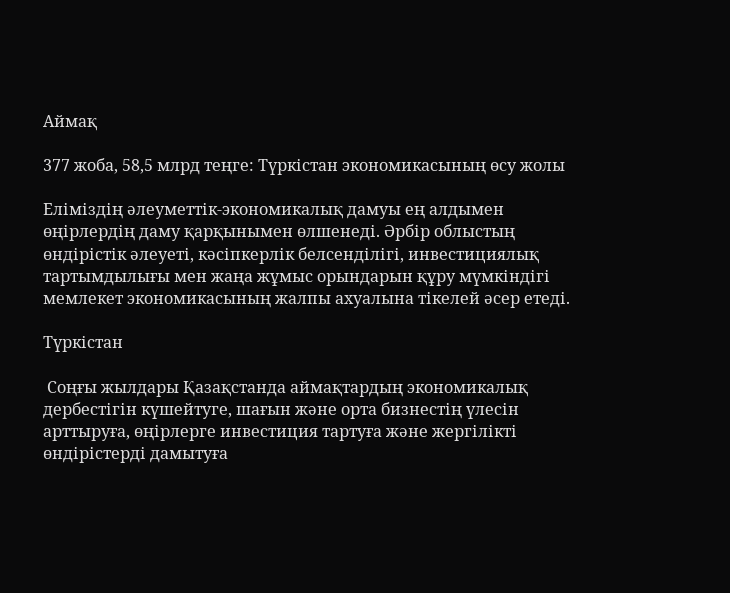Аймақ

377 жоба, 58,5 млрд теңге: Түркістан экономикасының өсу жолы

Еліміздің әлеуметтік-экономикалық дамуы ең алдымен өңірлердің даму қарқынымен өлшенеді. Әрбір облыстың өндірістік әлеуеті, кәсіпкерлік белсенділігі, инвестициялық тартымдылығы мен жаңа жұмыс орындарын құру мүмкіндігі мемлекет экономикасының жалпы ахуалына тікелей әсер етеді.

Түркістан

 Соңғы жылдары Қазақстанда аймақтардың экономикалық дербестігін күшейтуге, шағын және орта бизнестің үлесін арттыруға, өңірлерге инвестиция тартуға және жергілікті өндірістерді дамытуға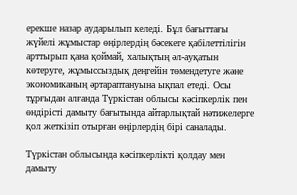ерекше назар аударылып келеді. Бұл бағыттағы жүйелі жұмыстар өңірлердің бәсекеге қабілеттілігін арттырып қана қоймай, халықтың әл-ауқатын көтеруге, жұмыссыздық деңгейін төмендетуге және экономиканың әртараптануына ықпал етеді. Осы тұрғыдан алғанда Түркістан облысы кәсіпкерлік пен өндірісті дамыту бағытында айтарлықтай нәтижелерге қол жеткізіп отырған өңірлердің бірі саналады.

Түркістан облысында кәсіпкерлікті қолдау мен дамыту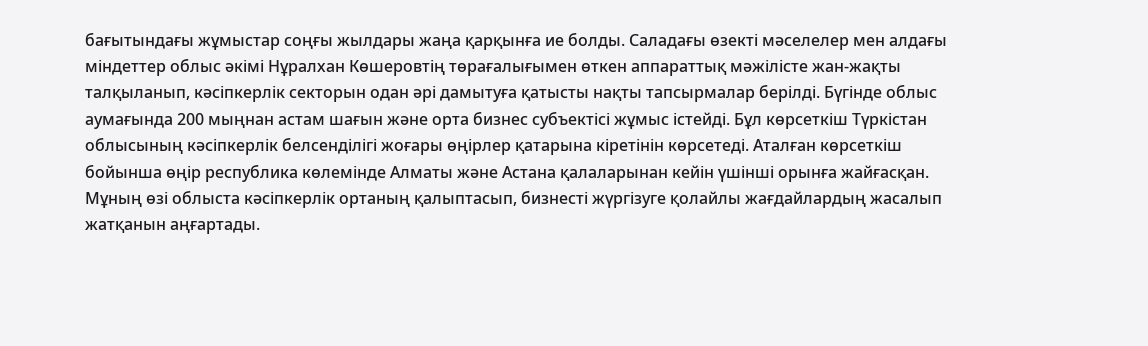бағытындағы жұмыстар соңғы жылдары жаңа қарқынға ие болды. Саладағы өзекті мәселелер мен алдағы міндеттер облыс әкімі Нұралхан Көшеровтің төрағалығымен өткен аппараттық мәжілісте жан-жақты талқыланып, кәсіпкерлік секторын одан әрі дамытуға қатысты нақты тапсырмалар берілді. Бүгінде облыс аумағында 200 мыңнан астам шағын және орта бизнес субъектісі жұмыс істейді. Бұл көрсеткіш Түркістан облысының кәсіпкерлік белсенділігі жоғары өңірлер қатарына кіретінін көрсетеді. Аталған көрсеткіш бойынша өңір республика көлемінде Алматы және Астана қалаларынан кейін үшінші орынға жайғасқан. Мұның өзі облыста кәсіпкерлік ортаның қалыптасып, бизнесті жүргізуге қолайлы жағдайлардың жасалып жатқанын аңғартады.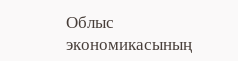Облыс экономикасының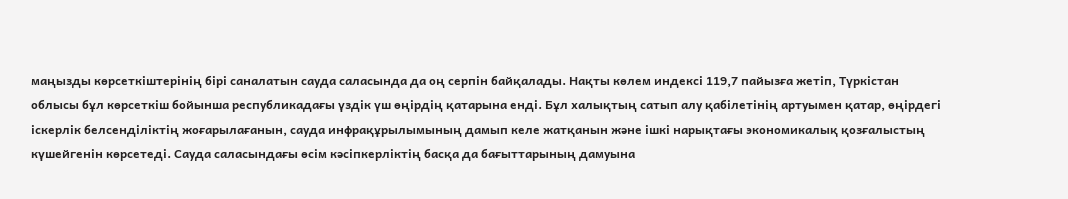маңызды көрсеткіштерінің бірі саналатын сауда саласында да оң серпін байқалады. Нақты көлем индексі 119,7 пайызға жетіп, Түркістан облысы бұл көрсеткіш бойынша республикадағы үздік үш өңірдің қатарына енді. Бұл халықтың сатып алу қабілетінің артуымен қатар, өңірдегі іскерлік белсенділіктің жоғарылағанын, сауда инфрақұрылымының дамып келе жатқанын және ішкі нарықтағы экономикалық қозғалыстың күшейгенін көрсетеді. Сауда саласындағы өсім кәсіпкерліктің басқа да бағыттарының дамуына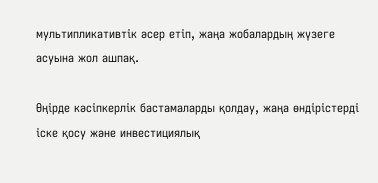мультипликативтік әсер етіп, жаңа жобалардың жүзеге асуына жол ашпақ.

Өңірде кәсіпкерлік бастамаларды қолдау, жаңа өндірістерді іске қосу және инвестициялық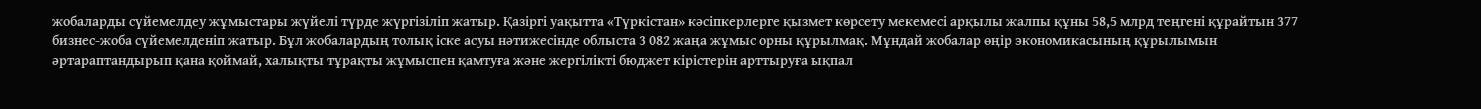жобаларды сүйемелдеу жұмыстары жүйелі түрде жүргізіліп жатыр. Қазіргі уақытта «Түркістан» кәсіпкерлерге қызмет көрсету мекемесі арқылы жалпы құны 58,5 млрд теңгені құрайтын 377 бизнес-жоба сүйемелденіп жатыр. Бұл жобалардың толық іске асуы нәтижесінде облыста 3 082 жаңа жұмыс орны құрылмақ. Мұндай жобалар өңір экономикасының құрылымын әртараптандырып қана қоймай, халықты тұрақты жұмыспен қамтуға және жергілікті бюджет кірістерін арттыруға ықпал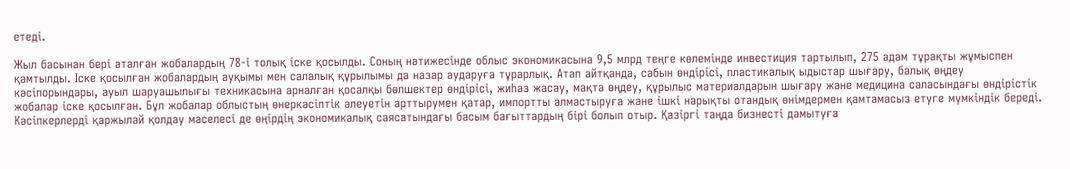етеді.

Жыл басынан бері аталған жобалардың 78-і толық іске қосылды. Соның нәтижесінде облыс экономикасына 9,5 млрд теңге көлемінде инвестиция тартылып, 275 адам тұрақты жұмыспен қамтылды. Іске қосылған жобалардың ауқымы мен салалық құрылымы да назар аударуға тұрарлық. Атап айтқанда, сабын өндірісі, пластикалық ыдыстар шығару, балық өңдеу кәсіпорындары, ауыл шаруашылығы техникасына арналған қосалқы бөлшектер өндірісі, жиһаз жасау, мақта өңдеу, құрылыс материалдарын шығару және медицина саласындағы өндірістік жобалар іске қосылған. Бұл жобалар облыстың өнеркәсіптік әлеуетін арттырумен қатар, импортты алмастыруға және ішкі нарықты отандық өнімдермен қамтамасыз етуге мүмкіндік береді. Кәсіпкерлерді қаржылай қолдау мәселесі де өңірдің экономикалық саясатындағы басым бағыттардың бірі болып отыр. Қазіргі таңда бизнесті дамытуға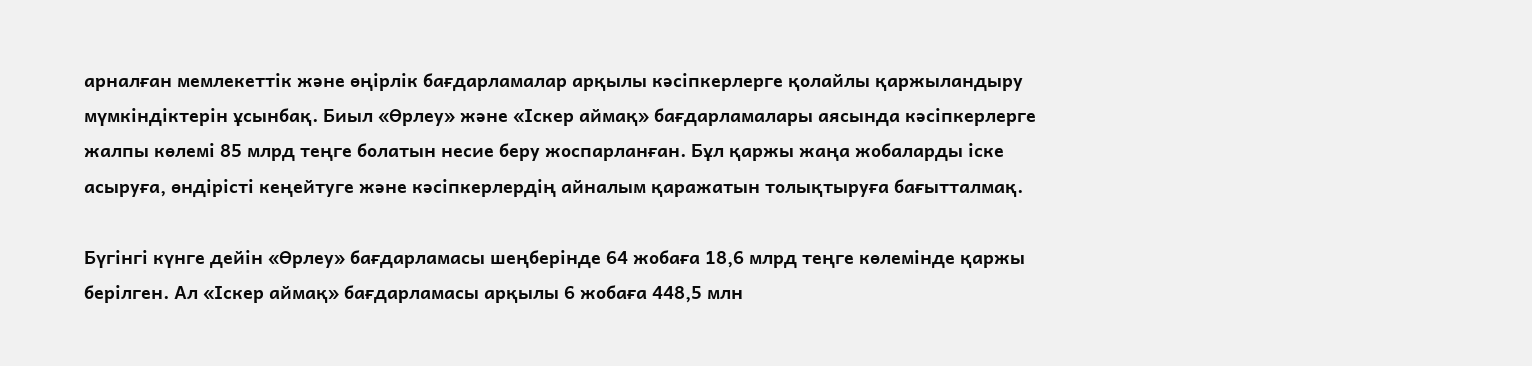арналған мемлекеттік және өңірлік бағдарламалар арқылы кәсіпкерлерге қолайлы қаржыландыру мүмкіндіктерін ұсынбақ. Биыл «Өрлеу» және «Іскер аймақ» бағдарламалары аясында кәсіпкерлерге жалпы көлемі 85 млрд теңге болатын несие беру жоспарланған. Бұл қаржы жаңа жобаларды іске асыруға, өндірісті кеңейтуге және кәсіпкерлердің айналым қаражатын толықтыруға бағытталмақ.

Бүгінгі күнге дейін «Өрлеу» бағдарламасы шеңберінде 64 жобаға 18,6 млрд теңге көлемінде қаржы берілген. Ал «Іскер аймақ» бағдарламасы арқылы 6 жобаға 448,5 млн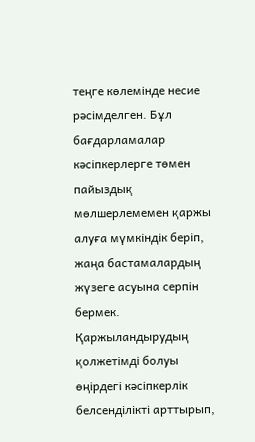теңге көлемінде несие рәсімделген. Бұл бағдарламалар кәсіпкерлерге төмен пайыздық мөлшерлемемен қаржы алуға мүмкіндік беріп, жаңа бастамалардың жүзеге асуына серпін бермек. Қаржыландырудың қолжетімді болуы өңірдегі кәсіпкерлік белсенділікті арттырып,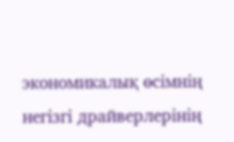экономикалық өсімнің негізгі драйверлерінің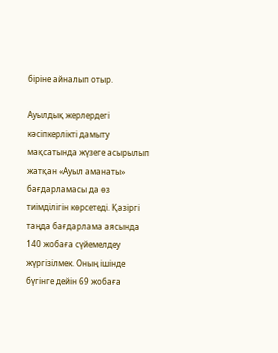біріне айналып отыр.

Ауылдық жерлердегі кәсіпкерлікті дамыту мақсатында жүзеге асырылып жатқан «Ауыл аманаты» бағдарламасы да өз тиімділігін көрсетеді. Қазіргі таңда бағдарлама аясында 140 жобаға сүйемелдеу жүргізілмек. Оның ішінде бүгінге дейін 69 жобаға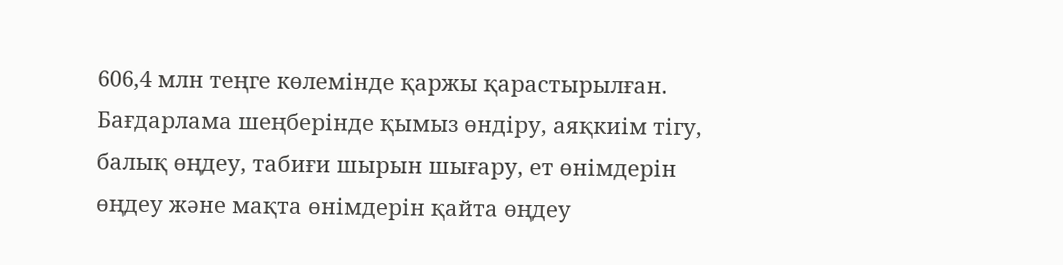606,4 млн теңге көлемінде қаржы қарастырылған. Бағдарлама шеңберінде қымыз өндіру, аяқкиім тігу, балық өңдеу, табиғи шырын шығару, ет өнімдерін өңдеу және мақта өнімдерін қайта өңдеу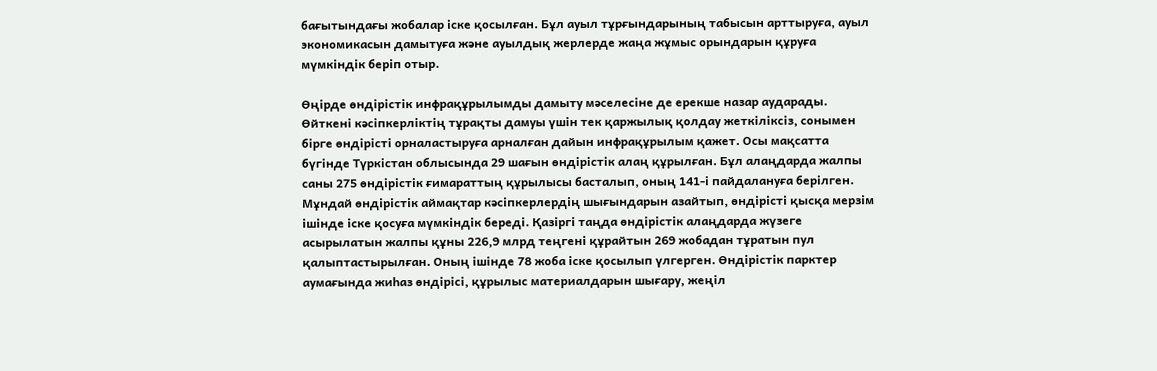бағытындағы жобалар іске қосылған. Бұл ауыл тұрғындарының табысын арттыруға, ауыл экономикасын дамытуға және ауылдық жерлерде жаңа жұмыс орындарын құруға мүмкіндік беріп отыр.

Өңірде өндірістік инфрақұрылымды дамыту мәселесіне де ерекше назар аударады. Өйткені кәсіпкерліктің тұрақты дамуы үшін тек қаржылық қолдау жеткіліксіз, сонымен бірге өндірісті орналастыруға арналған дайын инфрақұрылым қажет. Осы мақсатта бүгінде Түркістан облысында 29 шағын өндірістік алаң құрылған. Бұл алаңдарда жалпы саны 275 өндірістік ғимараттың құрылысы басталып, оның 141-і пайдалануға берілген. Мұндай өндірістік аймақтар кәсіпкерлердің шығындарын азайтып, өндірісті қысқа мерзім ішінде іске қосуға мүмкіндік береді. Қазіргі таңда өндірістік алаңдарда жүзеге асырылатын жалпы құны 226,9 млрд теңгені құрайтын 269 жобадан тұратын пул қалыптастырылған. Оның ішінде 78 жоба іске қосылып үлгерген. Өндірістік парктер аумағында жиһаз өндірісі, құрылыс материалдарын шығару, жеңіл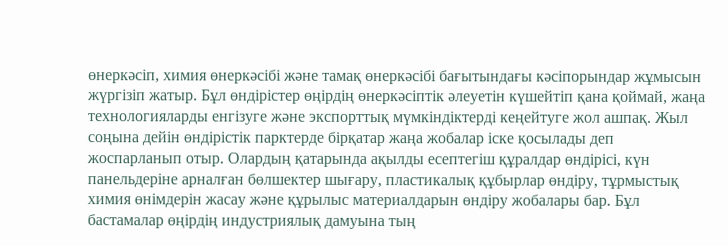өнеркәсіп, химия өнеркәсібі және тамақ өнеркәсібі бағытындағы кәсіпорындар жұмысын жүргізіп жатыр. Бұл өндірістер өңірдің өнеркәсіптік әлеуетін күшейтіп қана қоймай, жаңа технологияларды енгізуге және экспорттық мүмкіндіктерді кеңейтуге жол ашпақ. Жыл соңына дейін өндірістік парктерде бірқатар жаңа жобалар іске қосылады деп жоспарланып отыр. Олардың қатарында ақылды есептегіш құралдар өндірісі, күн панельдеріне арналған бөлшектер шығару, пластикалық құбырлар өндіру, тұрмыстық химия өнімдерін жасау және құрылыс материалдарын өндіру жобалары бар. Бұл бастамалар өңірдің индустриялық дамуына тың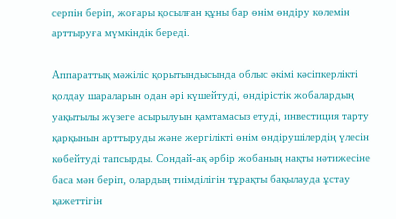серпін беріп, жоғары қосылған құны бар өнім өндіру көлемін арттыруға мүмкіндік береді.

Аппараттық мәжіліс қорытындысында облыс әкімі кәсіпкерлікті қолдау шараларын одан әрі күшейтуді, өндірістік жобалардың уақытылы жүзеге асырылуын қамтамасыз етуді, инвестиция тарту қарқынын арттыруды және жергілікті өнім өндірушілердің үлесін көбейтуді тапсырды. Сондай-ақ әрбір жобаның нақты нәтижесіне баса мән беріп, олардың тиімділігін тұрақты бақылауда ұстау қажеттігін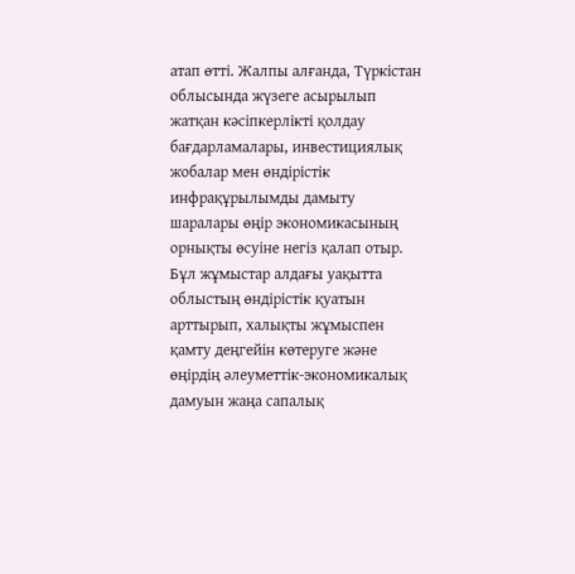атап өтті. Жалпы алғанда, Түркістан облысында жүзеге асырылып жатқан кәсіпкерлікті қолдау бағдарламалары, инвестициялық жобалар мен өндірістік инфрақұрылымды дамыту шаралары өңір экономикасының орнықты өсуіне негіз қалап отыр. Бұл жұмыстар алдағы уақытта облыстың өндірістік қуатын арттырып, халықты жұмыспен қамту деңгейін көтеруге және өңірдің әлеуметтік-экономикалық дамуын жаңа сапалық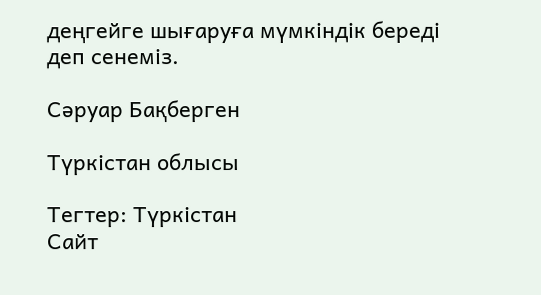деңгейге шығаруға мүмкіндік береді деп сенеміз.

Сәруар Бақберген

Түркістан облысы

Тегтер: Түркістан
Сайт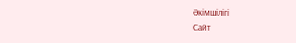Әкімшілігі
Сайт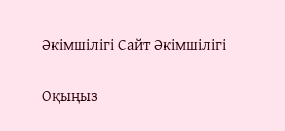Әкімшілігі Сайт Әкімшілігі

Оқыңыз